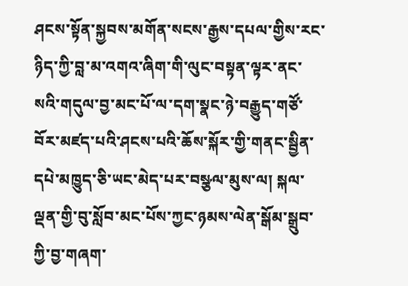ཤངས་སྟོན་སྐྱབས་མགོན་སངས་རྒྱས་དཔལ་གྱིས་རང་ཉིད་ཀྱི་བླ་མ་འགའ་ཞིག་གི་ལུང་བསྟན་ལྟར་ནང་སའི་གདུལ་བྱ་མང་པོ་ལ་དག་སྣང་ཉེ་བརྒྱུད་གཙོ་བོར་མཛད་པའི་ཤངས་པའི་ཆོས་སྐོར་གྱི་གནང་སྦྱིན་དཔེ་མཁྱུད་ཅི་ཡང་མེད་པར་བསྩལ་མུས་ལ། སྐལ་ལྡན་གྱི་བུ་སློབ་མང་པོས་ཀྱང་ཉམས་ལེན་སྒོམ་སྒྲུབ་ཀྱི་བྱ་གཞག་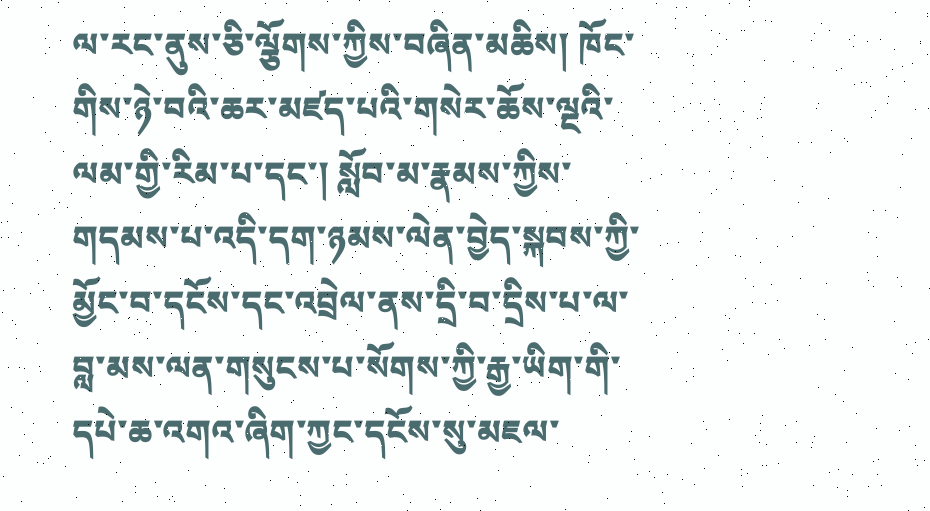ལ་རང་ནུས་ཅི་ལྕོགས་ཀྱིས་བཞིན་མཆིས། ཁོང་གིས་ཉེ་བའི་ཆར་མཛད་པའི་གསེར་ཆོས་ལྔའི་ལམ་གྱི་རིམ་པ་དང་། སློབ་མ་རྣམས་ཀྱིས་གདམས་པ་འདི་དག་ཉམས་ལེན་བྱེད་སྐབས་ཀྱི་མྱོང་བ་དངོས་དང་འབྲེལ་ནས་དྲི་བ་དྲིས་པ་ལ་བླ་མས་ལན་གསུངས་པ་སོགས་ཀྱི་རྒྱ་ཡིག་གི་དཔེ་ཆ་འགའ་ཞིག་ཀྱང་དངོས་སུ་མཇལ་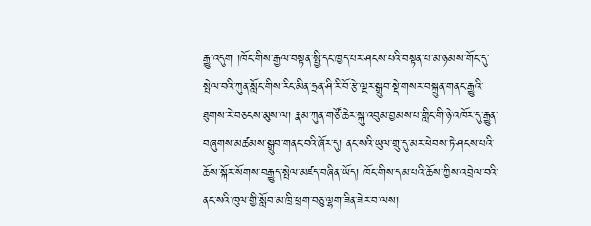རྒྱུ་འདུག །ཁོང་གིས་རྒྱལ་བསྟན་སྤྱི་དང་ཁྱད་པར་ཤངས་པའི་བསྟན་པ་མ་ཉམས་གོང་དུ་སྤེལ་བའི་ཀུན་སློང་གིས་རིང་མིན་ཧྲན་ཤི་རི་བོ་རྩེ་ལྔར་སྒྲུབ་སྡེ་གསར་བསྐྲུན་གནང་རྒྱུའི་ཐུགས་རེ་བཅངས་མུས་ལ། རྣམ་ཀུན་གཙོ་ཆེར་སྐུ་འབུམ་བྱམས་པ་གླིང་གི་ཉེ་འཁོར་དུ་རྒྱུན་བཞུགས་མཚམས་སྒྲུབ་གནང་བའི་ཞོར་དུ། ནང་སའི་ཡུལ་གྲུ་དུ་མར་ཕེབས་ཏེ་ཤངས་པའི་ཆོས་སྐོར་སོགས་བརྒྱུད་སྤེལ་མཛད་བཞིན་ཡོད། ཁོང་གིས་དམ་པའི་ཆོས་ཀྱིས་འབྲེལ་བའི་ནང་སའི་ཁུལ་གྱི་སློབ་མ་ཁྲི་ཕྲག་བཅུ་ལྷག་ཟིན་ཟེར་བ་ལས།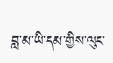བླ་མ་ཡི་དམ་གྱིས་ལུང་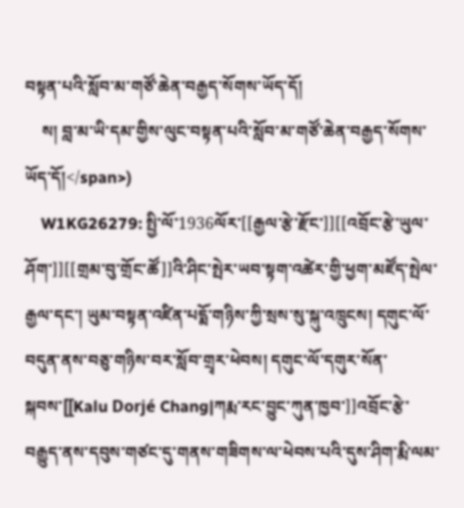བསྟན་པའི་སློབ་མ་གཙོ་ཆེན་བརྒྱད་སོགས་ཡོད་དོ།
    ས། བླ་མ་ཡི་དམ་གྱིས་ལུང་བསྟན་པའི་སློབ་མ་གཙོ་ཆེན་བརྒྱད་སོགས་ཡོད་དོ།</span>)
    W1KG26279: སྤྱི་ལོ་1936ལོར་[[རྒྱལ་རྩེ་རྫོང་]][[འབྲོང་རྩེ་ཡུལ་ཤོག་]][[གྲམ་བུ་གྲོང་ཚོ]]འི་ཤིང་སྤེར་ཡབ་སྟག་འཚེར་གྱི་ཕྱག་མཛོད་སྤེལ་རྒྱལ་དང་། ཡུམ་བསྟན་འཛིན་པདྨོ་གཉིས་ཀྱི་སྲས་སུ་སྐུ་འཁྲུངས། དགུང་ལོ་བདུན་ནས་བཅུ་གཉིས་བར་སློབ་གྲྭར་ཕེབས། དགུང་ལོ་དགུར་སོན་སྐབས་[[Kalu Dorjé Chang|ཀརྨ་རང་བྱུང་ཀུན་ཁྱབ་]]འབྲོང་རྩེ་བརྒྱུད་ནས་དབུས་གཙང་དུ་གནས་གཟིགས་ལ་ཕེབས་པའི་དུས་ཤིག་རྨི་ལམ་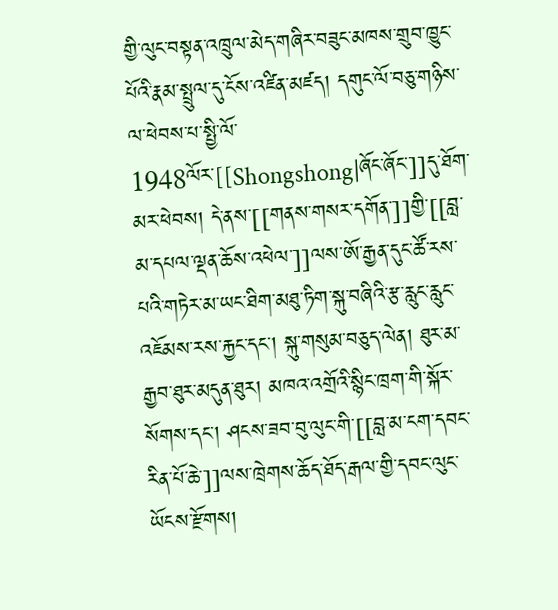གྱི་ལུང་བསྟན་འཁྲུལ་མེད་གཞིར་བཟུང་མཁས་གྲུབ་ཁྱུང་པོའི་རྣམ་སྤྲུལ་དུ་ངོས་འཛིན་མཛད། དགུང་ལོ་བཅུ་གཉིས་ལ་ཕེབས་པ་སྤྱི་ལོ་1948ལོར་[[Shongshong|ཞོང་ཞོང་]]དུ་ཐོག་མར་ཕེབས། དེ་ནས་[[གནས་གསར་དགོན་]]གྱི་[[བླ་མ་དཔལ་ལྡན་ཆོས་འཕེལ་]]ལས་ཨོ་རྒྱན་དུང་ཚོ་རས་པའི་གཏེར་མ་ཡང་ཐིག་མཐུ་ཏིག་སྐུ་བཞིའི་རྩ་རླུང་རླུང་འཇོམས་རས་རྐྱང་དང་། སྐུ་གསུམ་བཅུད་ལེན། ཐུར་མ་རྒྱབ་ཐུར་མདུན་ཐུར། མཁའ་འགྲོའི་སྙིང་ཁྲག་གི་སྐོར་སོགས་དང་། ཤངས་ཟབ་བུ་ལུང་གི་[[བླ་མ་ངག་དབང་རིན་པོ་ཆེ་]]ལས་ཁྲེགས་ཆོད་ཐོད་རྒལ་གྱི་དབང་ལུང་ཡོངས་རྫོགས།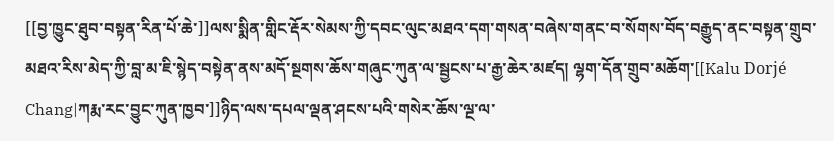[[བྱ་ཁྱུང་ཐུབ་བསྟན་རིན་པོ་ཆེ་]]ལས་སྨིན་གླིང་རྡོར་སེམས་ཀྱི་དབང་ལུང་མཐའ་དག་གསན་བཞེས་གནང་བ་སོགས་བོད་བརྒྱུད་ནང་བསྟན་གྲུབ་མཐའ་རིས་མེད་ཀྱི་བླ་མ་ཇི་སྙེད་བསྟེན་ནས་མདོ་སྔགས་ཆོས་གཞུང་ཀུན་ལ་སྦྱངས་པ་རྒྱ་ཆེར་མཛད། ལྷག་དོན་གྲུབ་མཆོག་[[Kalu Dorjé Chang|ཀརྨ་རང་བྱུང་ཀུན་ཁྱབ་]]ཉིད་ལས་དཔལ་ལྡན་ཤངས་པའི་གསེར་ཆོས་ལྔ་ལ་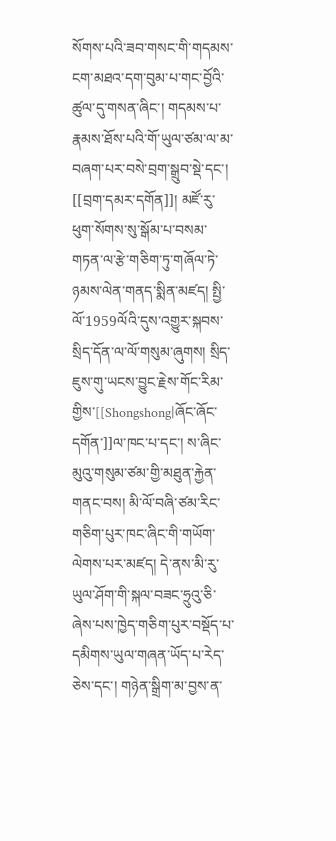སོགས་པའི་ཟབ་གསང་གི་གདམས་ངག་མཐའ་དག་བུམ་པ་གང་བྱོའི་ཚུལ་དུ་གསན་ཞིང་། གདམས་པ་རྣམས་ཐོས་པའི་གོ་ཡུལ་ཙམ་ལ་མ་བཞག་པར་བསེ་བྲག་སྒྲུབ་སྡེ་དང་། [[བྲག་དམར་དགོན]]། མཛོ་རུ་ཕུག་སོགས་སུ་སྒོམ་པ་བསམ་གཏན་ལ་རྩེ་གཅིག་ཏུ་གཞོལ་ཏེ་ཉམས་ལེན་གནད་སྨིན་མཛད། སྤྱི་ལོ་1959ལོའི་དུས་འགྱུར་སྐབས་སྲིད་དོན་ལ་ལོ་གསུམ་ཞུགས། སྲིད་ཇུས་གུ་ཡངས་བྱུང་རྗེས་གོང་རིམ་གྱིས་[[Shongshong|ཞོང་ཞོང་དགོན་]]ལ་ཁང་པ་དང་། ས་ཞིང་མུའུ་གསུམ་ཙམ་གྱི་མཐུན་རྐྱེན་གནང་བས། མི་ལོ་བཞི་ཙམ་རིང་གཅིག་པུར་ཁང་ཞིང་གི་གཡོག་ལེགས་པར་མཛད། དེ་ནས་མི་རུ་ཡུལ་ཤོག་གི་སྐལ་བཟང་ཧྲུའུ་ཅི་ཞེས་པས་ཁྱེད་གཅིག་པུར་བསྡོད་པ་དམིགས་ཡུལ་གཞན་ཡོད་པ་རེད་ཅེས་དང་། གཉེན་སྒྲིག་མ་བྱས་ན་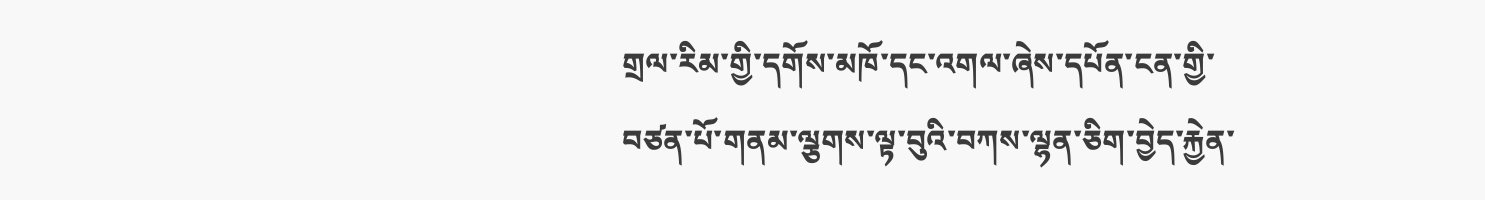གྲལ་རིམ་གྱི་དགོས་མཁོ་དང་འགལ་ཞེས་དཔོན་ངན་གྱི་བཙན་པོ་གནམ་ལྕགས་ལྟ་བུའི་བཀས་ལྷན་ཅིག་བྱེད་རྐྱེན་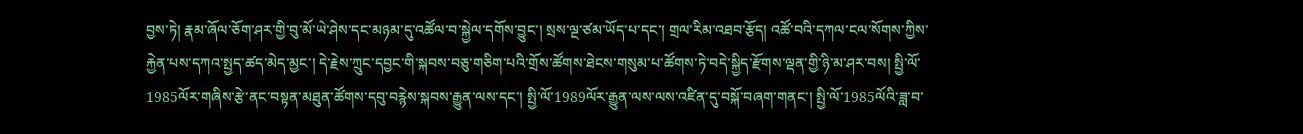བྱས་ཏེ། རྣམ་ཞོལ་ཅོག་ཤར་གྱི་བུ་མོ་ཡེ་ཤེས་དང་མཉམ་དུ་འཚོལ་བ་སྐྱེལ་དགོས་བྱུང་། སྲས་ལྔ་ཙམ་ཡོད་པ་དང་། གྲལ་རིམ་འཐབ་རྩོད། འཚོ་བའི་དཀལ་ངལ་སོགས་ཀྱིས་རྐྱེན་པས་དཀའ་སྤྱད་ཚད་མེད་མྱང་། དེ་རྗེས་ཀྲུང་དབྱང་གི་སྐབས་བཅུ་གཅིག་པའི་གྲོས་ཚོགས་ཐེངས་གསུམ་པ་ཚོགས་ཏེ་བདེ་སྐྱིད་རྫོགས་ལྡན་གྱི་ཉི་མ་ཤར་བས། སྤྱི་ལོ་1985ལོར་གཞིས་རྩེ་ནང་བསྟན་མཐུན་ཚོགས་དབུ་བརྙེས་སྐབས་རྒྱུན་ལས་དང་། སྤྱི་ལོ་1989ལོར་རྒྱུན་ལས་ལས་འཛིན་དུ་བསྐོ་བཞག་གནང་། སྤྱི་ལོ་1985ལོའི་ཟླ་བ་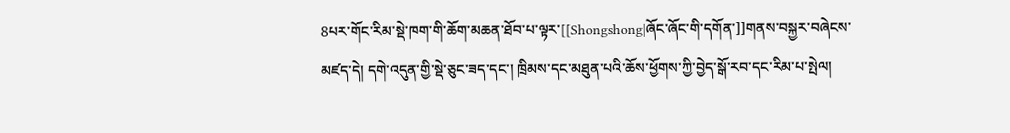8པར་གོང་རིམ་སྡེ་ཁག་གི་ཆོག་མཆན་ཐོབ་པ་ལྟར་[[Shongshong|ཞོང་ཞོང་གི་དགོན་]]གནས་བསྐྱར་བཞེངས་མཛད་དེ། དགེ་འདུན་གྱི་སྡེ་ཅུང་ཟད་དང་། ཁྲིམས་དང་མཐུན་པའི་ཆོས་ཕྱོགས་ཀྱི་བྱེད་སྒོ་རབ་དང་རིམ་པ་སྤེལ།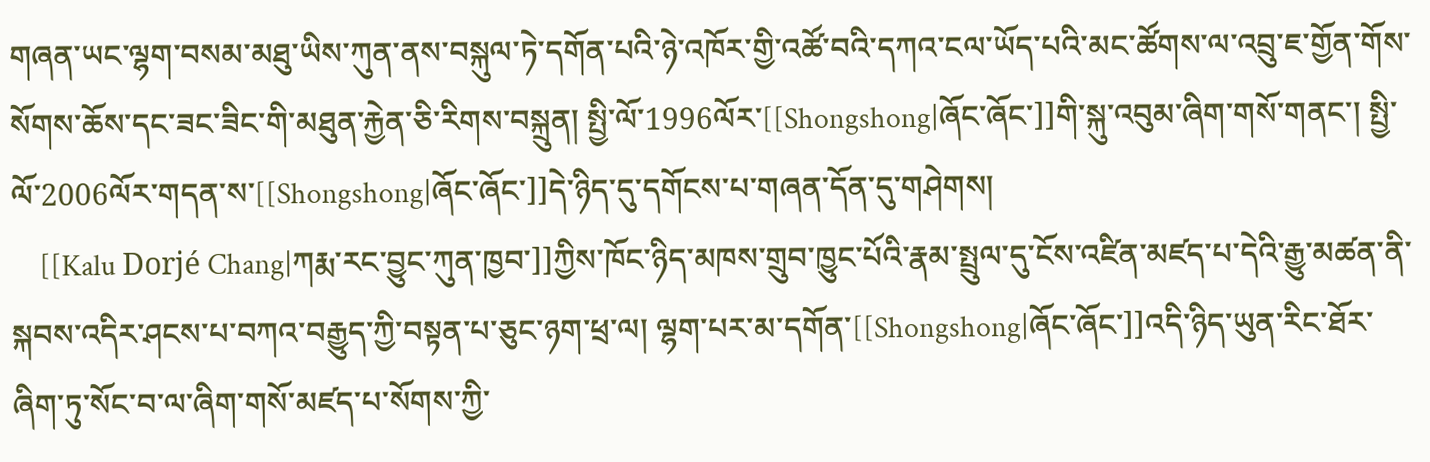གཞན་ཡང་ལྷག་བསམ་མཐུ་ཡིས་ཀུན་ནས་བསྐུལ་ཏེ་དགོན་པའི་ཉེ་འཁོར་གྱི་འཚོ་བའི་དཀའ་ངལ་ཡོད་པའི་མང་ཚོགས་ལ་འབྲུ་ཇ་གྱོན་གོས་སོགས་ཆོས་དང་ཟང་ཟིང་གི་མཐུན་རྐྱེན་ཅི་རིགས་བསྐྲུན། སྤྱི་ལོ་1996ལོར་[[Shongshong|ཞོང་ཞོང་]]གི་སྐུ་འབུམ་ཞིག་གསོ་གནང་། སྤྱི་ལོ་2006ལོར་གདན་ས་[[Shongshong|ཞོང་ཞོང་]]དེ་ཉིད་དུ་དགོངས་པ་གཞན་དོན་དུ་གཤེགས།
    [[Kalu Dorjé Chang|ཀརྨ་རང་བྱུང་ཀུན་ཁྱབ་]]ཀྱིས་ཁོང་ཉིད་མཁས་གྲུབ་ཁྱུང་པོའི་རྣམ་སྤྲུལ་དུ་ངོས་འཛིན་མཛད་པ་དེའི་རྒྱུ་མཚན་ནི་སྐབས་འདིར་ཤངས་པ་བཀའ་བརྒྱུད་ཀྱི་བསྟན་པ་ཅུང་ཉག་ཕྲ་ལ། ལྷག་པར་མ་དགོན་[[Shongshong|ཞོང་ཞོང་]]འདི་ཉིད་ཡུན་རིང་ཐོར་ཞིག་ཏུ་སོང་བ་ལ་ཞིག་གསོ་མཛད་པ་སོགས་ཀྱི་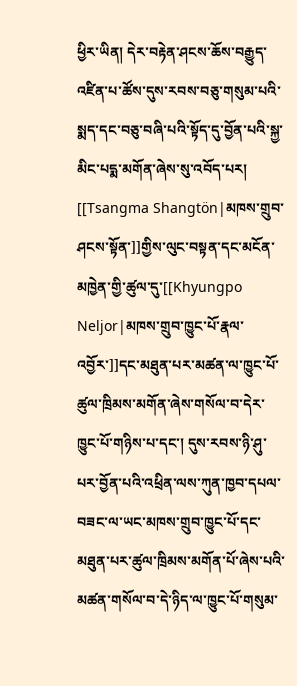ཕྱིར་ཡིན། དེར་བརྟེན་ཤངས་ཆོས་བརྒྱུད་འཛིན་པ་ཚོས་དུས་རབས་བཅུ་གསུམ་པའི་སྨད་དང་བཅུ་བཞི་པའི་སྟོད་དུ་བྱོན་པའི་སྐྱ་མིང་པདྨ་མགོན་ཞེས་སུ་འབོད་པར། [[Tsangma Shangtön|མཁས་གྲུབ་ཤངས་སྟོན་]]གྱིས་ལུང་བསྟན་དང་མངོན་མཁྱེན་གྱི་ཚུལ་དུ་[[Khyungpo Neljor|མཁས་གྲུབ་ཁྱུང་པོ་རྣལ་འབྱོར་]]དང་མཐུན་པར་མཚན་ལ་ཁྱུང་པོ་ཚུལ་ཁྲིམས་མགོན་ཞེས་གསོལ་བ་དེར་ཁྱུང་པོ་གཉིས་པ་དང་། དུས་རབས་ཉི་ཤུ་པར་བྱོན་པའི་འཕྲིན་ལས་ཀུན་ཁྱབ་དཔལ་བཟང་ལ་ཡང་མཁས་གྲུབ་ཁྱུང་པོ་དང་མཐུན་པར་ཚུལ་ཁྲིམས་མགོན་པོ་ཞེས་པའི་མཚན་གསོལ་བ་དེ་ཉིད་ལ་ཁྱུང་པོ་གསུམ་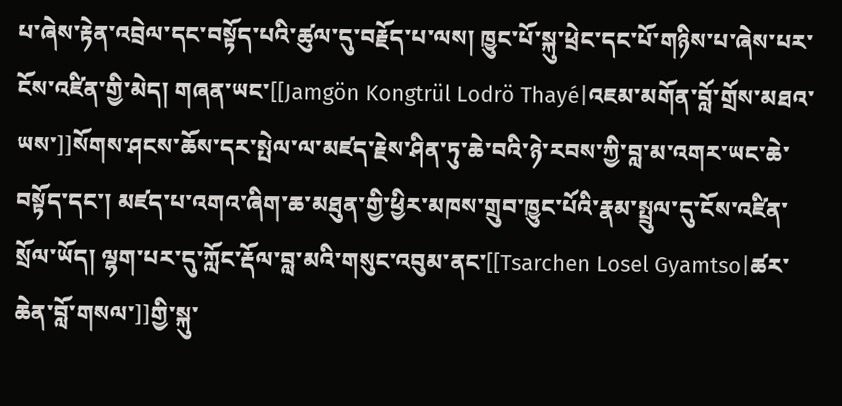པ་ཞེས་རྟེན་འབྲེལ་དང་བསྟོད་པའི་ཚུལ་དུ་བརྗོད་པ་ལས། ཁྱུང་པོ་སྐུ་ཕྲེང་དང་པོ་གཉིས་པ་ཞེས་པར་ངོས་འཛིན་གྱི་མེད། གཞན་ཡང་[[Jamgön Kongtrül Lodrö Thayé|འཇམ་མགོན་བློ་གྲོས་མཐའ་ཡས་]]སོགས་ཤངས་ཆོས་དར་སྤེལ་ལ་མཛད་རྗེས་ཤིན་ཏུ་ཆེ་བའི་ཉེ་རབས་ཀྱི་བླ་མ་འགར་ཡང་ཆེ་བསྟོད་དང་། མཛད་པ་འགའ་ཞིག་ཆ་མཐུན་གྱི་ཕྱིར་མཁས་གྲུབ་ཁྱུང་པོའི་རྣམ་སྤྲུལ་དུ་ངོས་འཛིན་སྲོལ་ཡོད། ལྷག་པར་དུ་ཀློང་རྡོལ་བླ་མའི་གསུང་འབུམ་ནང་[[Tsarchen Losel Gyamtso|ཚར་ཆེན་བློ་གསལ་]]གྱི་སྐུ་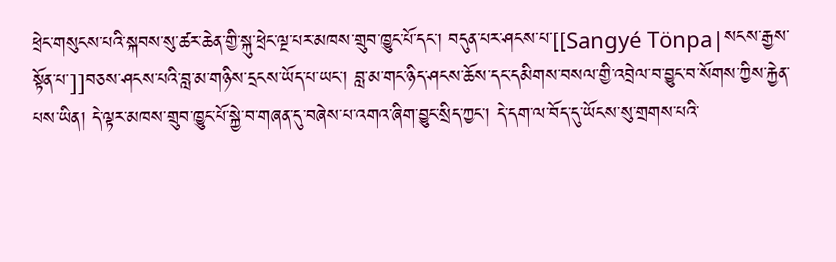ཕྲེང་གསུངས་པའི་སྐབས་སུ་ཚར་ཆེན་གྱི་སྐུ་ཕྲེང་ལྔ་པར་མཁས་གྲུབ་ཁྱུང་པོ་དང་། བདུན་པར་ཤངས་པ་[[Sangyé Tönpa|སངས་རྒྱས་སྟོན་པ་]]བཅས་ཤངས་པའི་བླ་མ་གཉིས་དྲངས་ཡོད་པ་ཡང་། བླ་མ་གང་ཉིད་ཤངས་ཆོས་དང་དམིགས་བསལ་གྱི་འབྲེལ་བ་བྱུང་བ་སོགས་ཀྱིས་རྐྱེན་པས་ཡིན། དེ་ལྟར་མཁས་གྲུབ་ཁྱུང་པོ་སྐྱེ་བ་གཞན་དུ་བཞེས་པ་འགའ་ཞིག་བྱུང་སྲིད་ཀྱང་། དེ་དག་ལ་བོད་དུ་ཡོངས་སུ་གྲགས་པའི་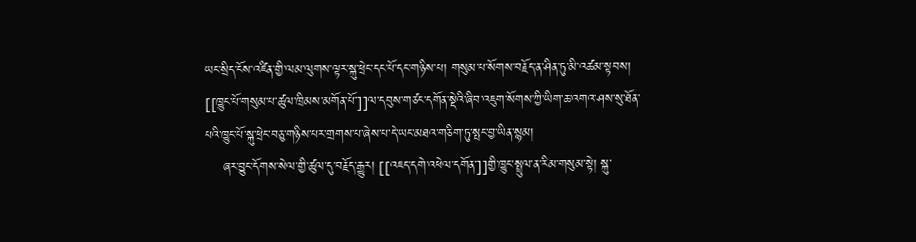ཡང་སྲིད་ངོས་འཛིན་གྱི་ལམ་ལུགས་ལྟར་སྐུ་ཕྲེང་དང་པོ་དང་གཉིས་པ། གསུམ་པ་སོགས་བརྗོད་ན་ཤིན་ཏུ་མི་འཚམ་སྟབས། [[ཁྱུང་པོ་གསུམ་པ་ཚུལ་ཁྲིམས་མགོན་པོ་]]ལ་དབུས་གཙང་དགོན་སྡེའི་ཞིབ་འཇུག་སོགས་ཀྱི་ཡིག་ཆ་འགའ་ཤས་སུ་ཐོན་པའི་ཁྱུང་པོ་སྐུ་ཕྲེང་བཅུ་གཉིས་པར་གྲགས་པ་ཞེས་པ་དེ་ཡང་མཐའ་གཅིག་ཏུ་སྤང་བྱ་ཡིན་སྙམ།
    ཞར་བྱུང་དོགས་སེལ་གྱི་ཚུལ་དུ་བརྗོད་རྒྱུར། [[འཇད་དགེ་འཕེལ་དགོན་]]གྱི་ཁྱུང་སྤྲུལ་ན་རིམ་གསུམ་སྟེ། སྐུ་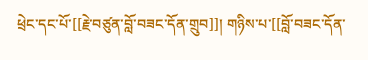ཕྲེང་དང་པོ་[[རྗེ་བཙུན་བློ་བཟང་དོན་གྲུབ]]། གཉིས་པ་[[བློ་བཟང་དོན་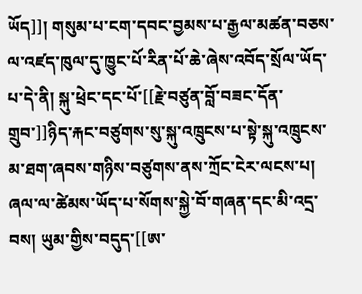ཡོད]]། གསུམ་པ་ངག་དབང་བྱམས་པ་རྒྱལ་མཚན་བཅས་ལ་འཛད་ཁུལ་དུ་ཁྱུང་པོ་རིན་པོ་ཆེ་ཞེས་འབོད་སྲོལ་ཡོད་པ་དེ་ནི། སྐུ་ཕྲེང་དང་པོ་[[རྗེ་བཙུན་བློ་བཟང་དོན་གྲུབ་]]ཉིད་རྐང་བཙུགས་སུ་སྐུ་འཁྲུངས་པ་སྟེ་སྐུ་འཁྲུངས་མ་ཐག་ཞབས་གཉིས་བཙུགས་ནས་ཀྲོང་ངེར་ལངས་པ། ཞལ་ལ་ཚེམས་ཡོད་པ་སོགས་སྐྱེ་བོ་གཞན་དང་མི་འདྲ་བས། ཡུམ་གྱིས་བདུད་[[ཨ་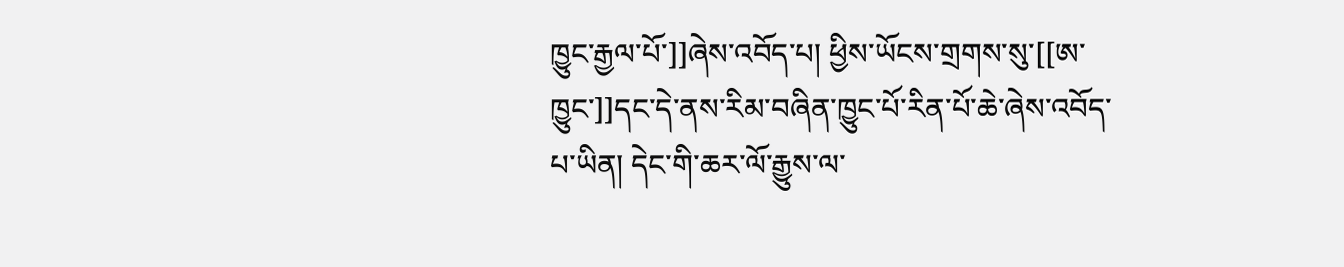ཁྱུང་རྒྱལ་པོ་]]ཞེས་འབོད་པ། ཕྱིས་ཡོངས་གྲགས་སུ་[[ཨ་ཁྱུང་]]དང་དེ་ནས་རིམ་བཞིན་ཁྱུང་པོ་རིན་པོ་ཆེ་ཞེས་འབོད་པ་ཡིན། དེང་གི་ཆར་ལོ་རྒྱུས་ལ་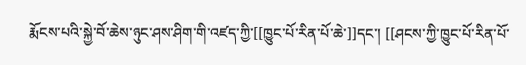རྨོངས་པའི་སྐྱེ་བོ་ཆེས་ཉུང་ཤས་ཤིག་གི་འཛད་ཀྱི་[[ཁྱུང་པོ་རིན་པོ་ཆེ་]]དང་། [[ཤངས་ཀྱི་ཁྱུང་པོ་རིན་པོ་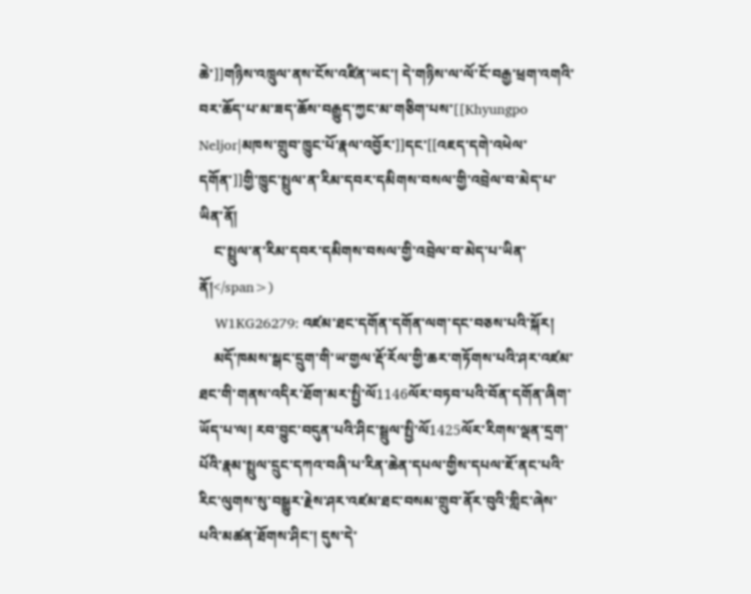ཆེ་]]གཉིས་འཁྲུལ་ནས་ངོས་འཛིན་ཡང་། དེ་གཉིས་ལ་ལོ་ངོ་བརྒྱ་ཕྲག་འགའི་བར་ཆོད་པ་མ་ཟད་ཆོས་བརྒྱུད་ཀྱང་མ་གཅིག་པས་[[Khyungpo Neljor|མཁས་གྲུབ་ཁྱུང་པོ་རྣལ་འབྱོར་]]དང་[[འཇད་དགེ་འཕེལ་དགོན་]]གྱི་ཁྱུང་སྤྲུལ་ན་རིམ་དབར་དམིགས་བསལ་གྱི་འབྲེལ་བ་མེད་པ་ཡིན་ནོ།
    ང་སྤྲུལ་ན་རིམ་དབར་དམིགས་བསལ་གྱི་འབྲེལ་བ་མེད་པ་ཡིན་ནོ།</span>)
    W1KG26279: འཛམ་ཐང་དགོན་དགོན་ལག་དང་བཅས་པའི་སྐོར།
    མདོ་ཁམས་སྒང་དྲུག་གི་ཡ་གྱལ་རྡོ་རོལ་གྱི་ཆར་གཏོགས་པའི་ཤར་འཛམ་ཐང་གི་གནས་འདིར་ཐོག་མར་སྤྱི་ལོ1146ལོར་བཏབ་པའི་བོན་དགོན་ཞིག་ཡོད་པ་ལ། རབ་བྱུང་བདུན་པའི་ཤིང་སྦྲུལ་སྤྱི་ལོ1425ལོར་རིགས་ལྡན་དྲག་པོའི་རྣམ་སྤྲུལ་དྲུང་དཀའ་བཞི་པ་རིན་ཆེན་དཔལ་གྱིས་དཔལ་ཇོ་ནང་པའི་རིང་ལུགས་སུ་བསྒྱུར་རྗེས་ཤར་འཛམ་ཐང་བསམ་གྲུབ་ནོར་བུའི་གླིང་ཞེས་པའི་མཚན་ཐོགས་ཤིང་། དུས་དེ་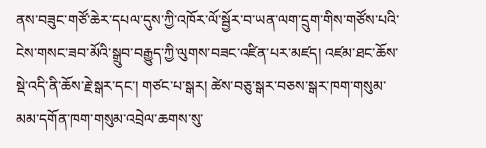ནས་བཟུང་གཙོ་ཆེར་དཔལ་དུས་ཀྱི་འཁོར་ལོ་སྦྱོར་བ་ཡན་ལག་དྲུག་གིས་གཙོས་པའི་ངེས་གསང་ཟབ་མོའི་སྒྲུབ་བརྒྱུད་ཀྱི་ལུགས་བཟང་འཛིན་པར་མཛད། འཛམ་ཐང་ཆོས་སྡེ་འདི་ནི་ཆོས་རྗེ་སྒར་དང་། གཙང་པ་སྒར། ཚེས་བཅུ་སྒར་བཅས་སྒར་ཁག་གསུམ་མམ་དགོན་ཁག་གསུམ་འབྲེལ་ཆགས་སུ་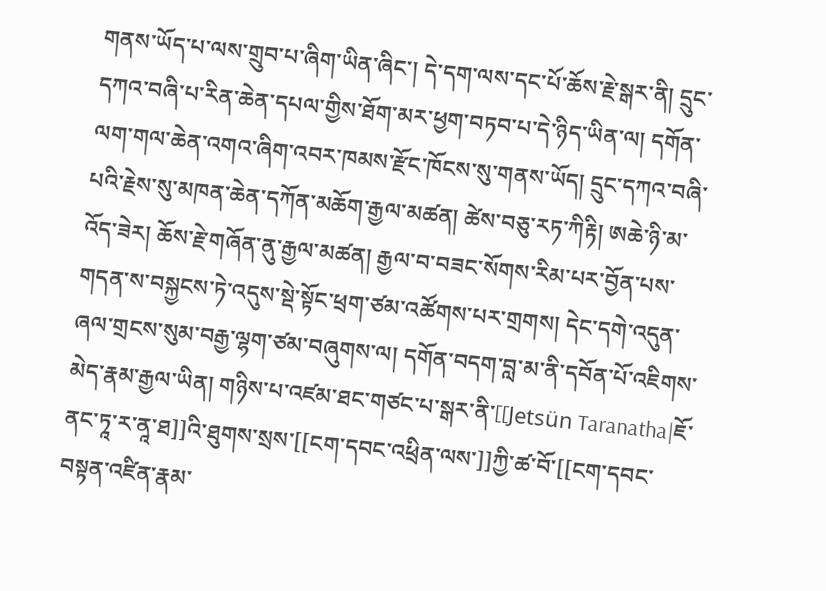གནས་ཡོད་པ་ལས་གྲུབ་པ་ཞིག་ཡིན་ཞིང་། དེ་དག་ལས་དང་པོ་ཆོས་རྗེ་སྒར་ནི། དྲུང་དཀའ་བཞི་པ་རིན་ཆེན་དཔལ་གྱིས་ཐོག་མར་ཕྱག་བཏབ་པ་དེ་ཉིད་ཡིན་ལ། དགོན་ལག་གལ་ཆེན་འགའ་ཞིག་འབར་ཁམས་རྫོང་ཁོངས་སུ་གནས་ཡོད། དྲུང་དཀའ་བཞི་པའི་རྗེས་སུ་མཁན་ཆེན་དཀོན་མཆོག་རྒྱལ་མཚན། ཚེས་བཅུ་རཏ་ཀིརྟི། ཨཆེ་ཉི་མ་འོད་ཟེར། ཆོས་རྗེ་གཞོན་ནུ་རྒྱལ་མཚན། རྒྱལ་བ་བཟང་སོགས་རིམ་པར་བྱོན་པས་གདན་ས་བསྐྱངས་ཏེ་འདུས་སྡེ་སྟོང་ཕྲག་ཙམ་འཚོགས་པར་གྲགས། དེང་དགེ་འདུན་ཞལ་གྲངས་སུམ་བརྒྱ་ལྷག་ཙམ་བཞུགས་ལ། དགོན་བདག་བླ་མ་ནི་དབོན་པོ་འཇིགས་མེད་རྣམ་རྒྱལ་ཡིན། གཉིས་པ་འཛམ་ཐང་གཙང་པ་སྒར་ནི་[[Jetsün Taranatha|ཇོ་ནང་ཏཱ་ར་ནཱ་ཐ]]འི་ཐུགས་སྲས་[[ངག་དབང་འཕྲིན་ལས་]]ཀྱི་ཚ་བོ་[[ངག་དབང་བསྟན་འཛིན་རྣམ་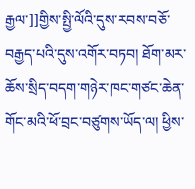རྒྱལ་]]གྱིས་སྤྱི་ལོའི་དུས་རབས་བཅོ་བརྒྱད་པའི་དུས་འགོར་བཏབ། ཐོག་མར་ཆོས་སྲིད་བདག་གཉེར་ཁང་གཙང་ཆེན་གོང་མའི་ཕོ་བྲང་བཙུགས་ཡོད་ལ། ཕྱིས་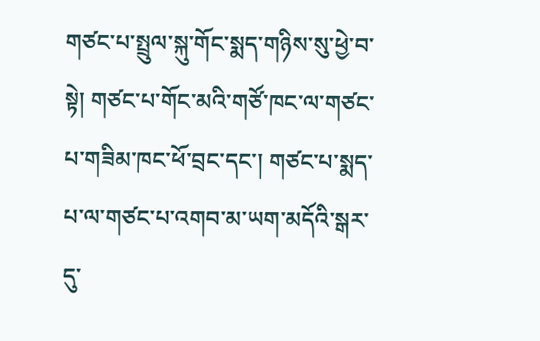གཙང་པ་སྤྲུལ་སྐུ་གོང་སྨད་གཉིས་སུ་ཕྱེ་བ་སྟེ། གཙང་པ་གོང་མའི་གཙོ་ཁང་ལ་གཙང་པ་གཟིམ་ཁང་ཕོ་བྲང་དང་། གཙང་པ་སྨད་པ་ལ་གཙང་པ་འགབ་མ་ཡག་མདོའི་སྒར་དུ་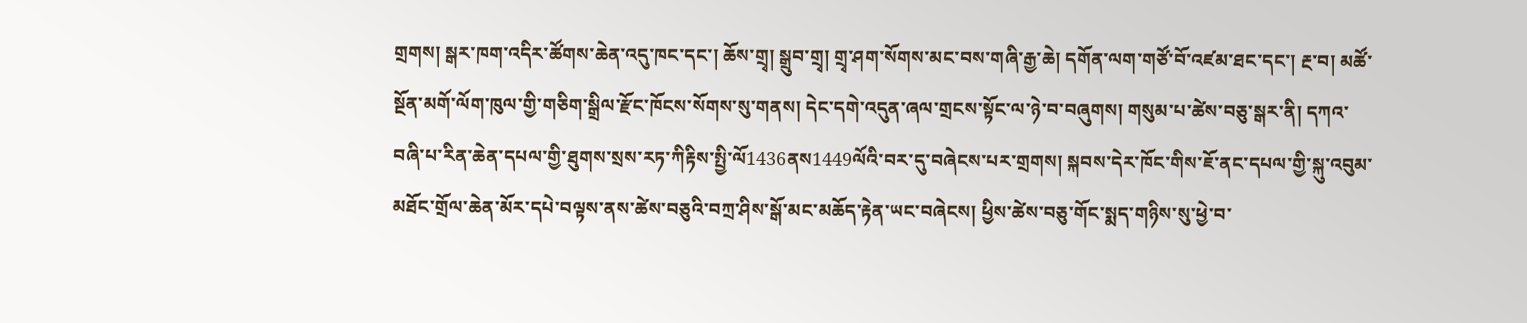གྲགས། སྒར་ཁག་འདིར་ཚོགས་ཆེན་འདུ་ཁང་དང་། ཆོས་གྲྭ། སྒྲུབ་གྲྭ། གྲྭ་ཤག་སོགས་མང་བས་གཞི་རྒྱ་ཆེ། དགོན་ལག་གཙོ་བོ་འཛམ་ཐང་དང་། རྔ་བ། མཚོ་སྔོན་མགོ་ལོག་ཁུལ་གྱི་གཅིག་སྒྲིལ་རྫོང་ཁོངས་སོགས་སུ་གནས། དེང་དགེ་འདུན་ཞལ་གྲངས་སྟོང་ལ་ཉེ་བ་བཞུགས། གསུམ་པ་ཚེས་བཅུ་སྒར་ནི། དཀའ་བཞི་པ་རིན་ཆེན་དཔལ་གྱི་ཐུགས་སྲས་རཏ་ཀིརྟིས་སྤྱི་ལོ1436ནས1449ལོའི་བར་དུ་བཞེངས་པར་གྲགས། སྐབས་དེར་ཁོང་གིས་ཇོ་ནང་དཔལ་གྱི་སྐུ་འབུམ་མཐོང་གྲོལ་ཆེན་མོར་དཔེ་བལྟས་ནས་ཚེས་བཅུའི་བཀྲ་ཤིས་སྒོ་མང་མཆོད་རྟེན་ཡང་བཞེངས། ཕྱིས་ཚེས་བཅུ་གོང་སྨད་གཉིས་སུ་ཕྱེ་བ་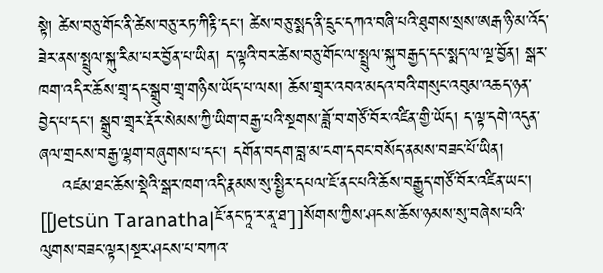སྟེ། ཚེས་བཅུ་གོང་ནི་ཚེས་བཅུ་རཏ་ཀིརྟི་དང་། ཚེས་བཅུ་སྨད་ནི་དྲུང་དཀའ་བཞི་པའི་ཐུགས་སྲས་ཨརྒ་ཉི་མ་འོད་ཟེར་ནས་སྤྲུལ་སྐུ་རིམ་པར་བྱོན་པ་ཡིན། ད་ལྟའི་བར་ཚེས་བཅུ་གོང་ལ་སྤྲུལ་སྐུ་བརྒྱད་དང་སྨད་ལ་ལྔ་བྱོན། སྒར་ཁག་འདིར་ཆོས་གྲྭ་དང་སྒྲུབ་གྲྭ་གཉིས་ཡོད་པ་ལས། ཆོས་གྲྭར་འབའ་མདའ་བའི་གསུང་འབུམ་འཆད་ཉན་བྱེད་པ་དང་། སྒྲུབ་གྲྭར་རྡོར་སེམས་ཀྱི་ཡིག་བརྒྱ་པའི་སྔགས་ཟློ་བ་གཙོ་བོར་འཛིན་གྱི་ཡོད། ད་ལྟ་དགེ་འདུན་ཞལ་གྲངས་བརྒྱ་ལྷག་བཞུགས་པ་དང་། དགོན་བདག་བླ་མ་ངག་དབང་བསོད་ནམས་བཟང་པོ་ཡིན།
    འཛམ་ཐང་ཆོས་སྡེའི་སྒར་ཁག་འདི་རྣམས་སུ་སྤྱིར་དཔལ་ཇོ་ནང་པའི་ཆོས་བརྒྱུད་གཙོ་བོར་འཛིན་ཡང་། [[Jetsün Taranatha|ཇོ་ནང་ཏཱ་ར་ནཱ་ཐ་]]སོགས་ཀྱིས་ཤངས་ཆོས་ཉམས་སུ་བཞེས་པའི་ལུགས་བཟང་ལྟར།སྔར་ཤངས་པ་བཀའ་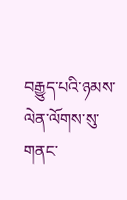བརྒྱུད་པའི་ཉམས་ལེན་ལོགས་སུ་གནང་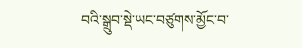བའི་སྒྲུབ་སྡེ་ཡང་བཙུགས་མྱོང་བ་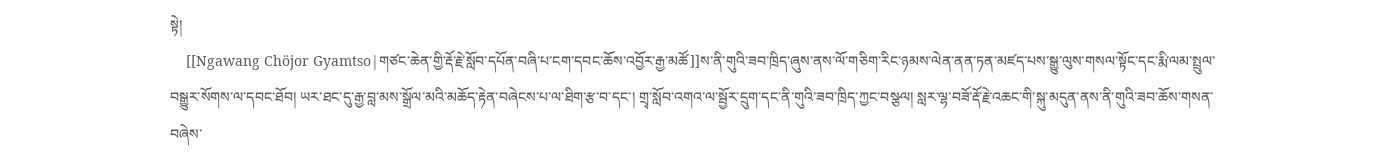སྟེ།
    [[Ngawang Chöjor Gyamtso|གཙང་ཆེན་གྱི་རྡོ་རྗེ་སློབ་དཔོན་བཞི་པ་ངག་དབང་ཆོས་འབྱོར་རྒྱ་མཚོ]]ས་ནི་གུའི་ཟབ་ཁྲིད་ཞུས་ནས་ལོ་གཅིག་རིང་ཉམས་ལེན་ནན་ཏན་མཛད་པས་སྒྱུ་ལུས་གསལ་སྟོང་དང་རྨི་ལམ་སྤྲུལ་བསྒྱུར་སོགས་ལ་དབང་ཐོབ། ཡར་ཐང་དུ་རྒྱ་བླ་མས་སྒྲོལ་མའི་མཆོད་རྟེན་བཞེངས་པ་ལ་ཐིག་རྩ་བ་དང་། གྲྭ་སློབ་འགའ་ལ་སྦྱོར་དྲུག་དང་ནི་གུའི་ཟབ་ཁྲིད་ཀྱང་བསྩལ། སླར་ལྷ་བཟོ་རྡོ་རྗེ་འཆང་གི་སྐུ་མདུན་ནས་ནི་གུའི་ཟབ་ཆོས་གསན་བཞེས་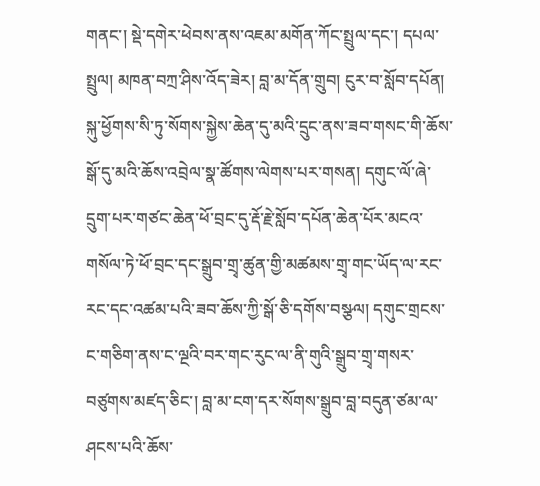གནང་། སྡེ་དགེར་ཕེབས་ནས་འཇམ་མགོན་ཀོང་སྤྲུལ་དང་། དཔལ་སྤྲུལ། མཁན་བཀྲ་ཤིས་འོད་ཟེར། བླ་མ་དོན་གྲུབ། ངུར་བ་སློབ་དཔོན། སྐུ་ཕྱོགས་སི་ཏུ་སོགས་སྐྱེས་ཆེན་དུ་མའི་དྲུང་ནས་ཟབ་གསང་གི་ཆོས་སྒོ་དུ་མའི་ཆོས་འབྲེལ་སྣ་ཚོགས་ལེགས་པར་གསན། དགུང་ལོ་ཞེ་དྲུག་པར་གཙང་ཆེན་ཕོ་བྲང་དུ་རྡོ་རྗེ་སློབ་དཔོན་ཆེན་པོར་མངའ་གསོལ་ཏེ་ཕོ་བྲང་དང་སྒྲུབ་གྲྭ་ཚུན་གྱི་མཚམས་གྲྭ་གང་ཡོད་ལ་རང་རང་དང་འཚམ་པའི་ཟབ་ཆོས་ཀྱི་སྒོ་ཅི་དགོས་བསྩལ། དགུང་གྲངས་ང་གཅིག་ནས་ང་ལྔའི་བར་གང་རུང་ལ་ནི་གུའི་སྒྲུབ་གྲྭ་གསར་བཙུགས་མཛད་ཅིང་། བླ་མ་ངག་དར་སོགས་སྒྲུབ་བླ་བདུན་ཙམ་ལ་ཤངས་པའི་ཆོས་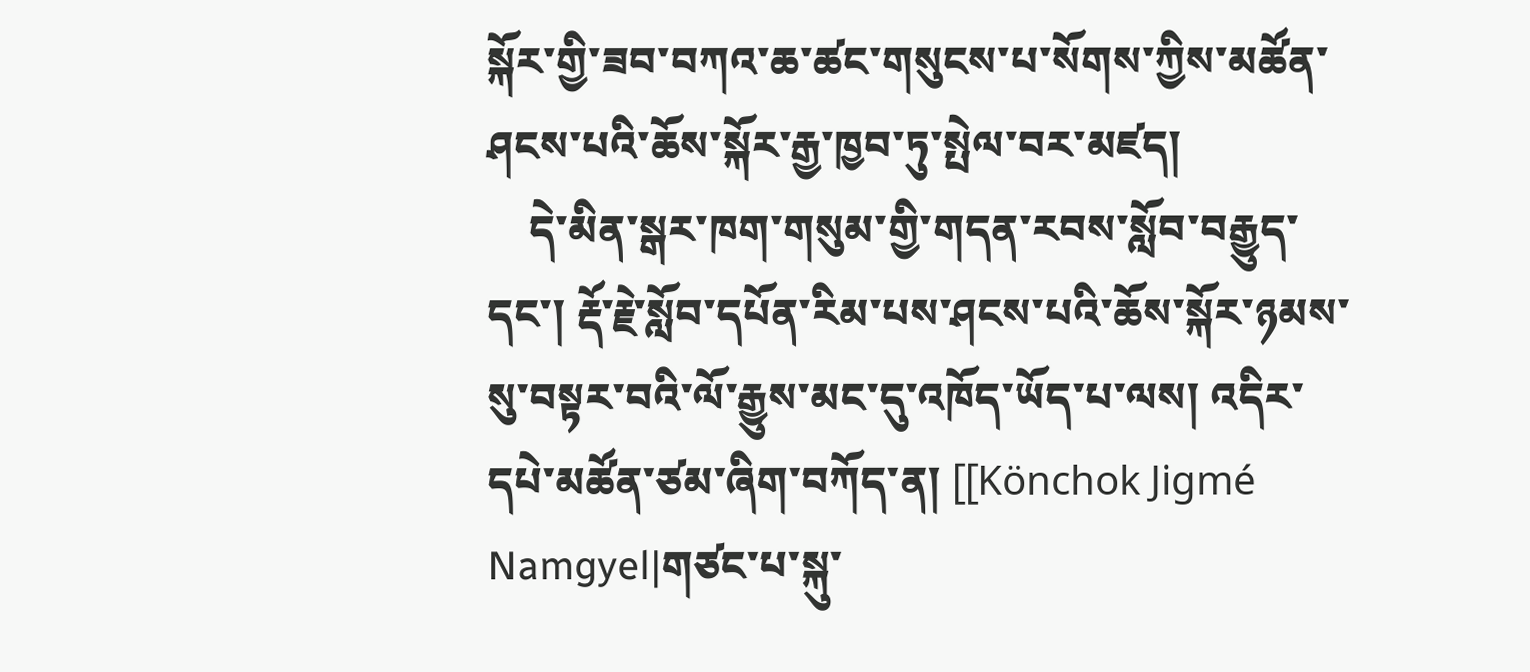སྐོར་གྱི་ཟབ་བཀའ་ཆ་ཚང་གསུངས་པ་སོགས་ཀྱིས་མཚོན་ཤངས་པའི་ཆོས་སྐོར་རྒྱ་ཁྱབ་ཏུ་སྤེལ་བར་མཛད།
    དེ་མིན་སྒར་ཁག་གསུམ་གྱི་གདན་རབས་སློབ་བརྒྱུད་དང་། རྡོ་རྗེ་སློབ་དཔོན་རིམ་པས་ཤངས་པའི་ཆོས་སྐོར་ཉམས་སུ་བསྟར་བའི་ལོ་རྒྱུས་མང་དུ་འཁོད་ཡོད་པ་ལས། འདིར་དཔེ་མཚོན་ཙམ་ཞིག་བཀོད་ན། [[Könchok Jigmé Namgyel|གཙང་པ་སྐུ་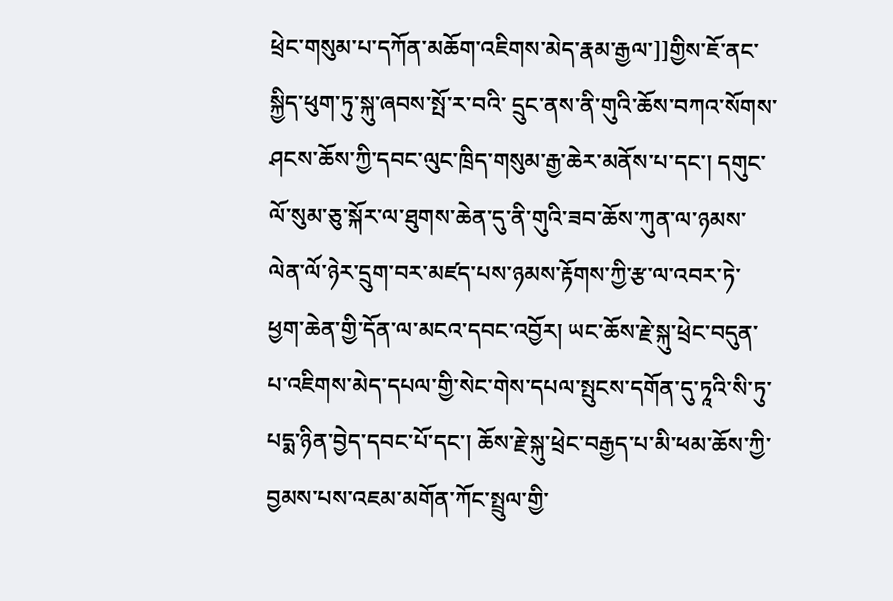ཕྲེང་གསུམ་པ་དཀོན་མཆོག་འཇིགས་མེད་རྣམ་རྒྱལ་]]གྱིས་ཇོ་ནང་སྐྱིད་ཕུག་ཏུ་སྐུ་ཞབས་སྤོ་ར་བའི་ དྲུང་ནས་ནི་གུའི་ཆོས་བཀའ་སོགས་ཤངས་ཆོས་ཀྱི་དབང་ལུང་ཁྲིད་གསུམ་རྒྱ་ཆེར་མནོས་པ་དང་། དགུང་ལོ་སུམ་ཅུ་སྐོར་ལ་ཐུགས་ཆེན་དུ་ནི་གུའི་ཟབ་ཆོས་ཀུན་ལ་ཉམས་ལེན་ལོ་ཉེར་དྲུག་བར་མཛད་པས་ཉམས་རྟོགས་ཀྱི་རྩ་ལ་འབར་ཏེ་ཕྱག་ཆེན་གྱི་དོན་ལ་མངའ་དབང་འབྱོར། ཡང་ཆོས་རྗེ་སྐུ་ཕྲེང་བདུན་པ་འཇིགས་མེད་དཔལ་གྱི་སེང་གེས་དཔལ་སྤུངས་དགོན་དུ་ཏཱའི་སི་ཏུ་པདྨ་ཉིན་བྱེད་དབང་པོ་དང་། ཆོས་རྗེ་སྐུ་ཕྲེང་བརྒྱད་པ་མི་ཕམ་ཆོས་ཀྱི་བྱམས་པས་འཇམ་མགོན་ཀོང་སྤྲུལ་གྱི་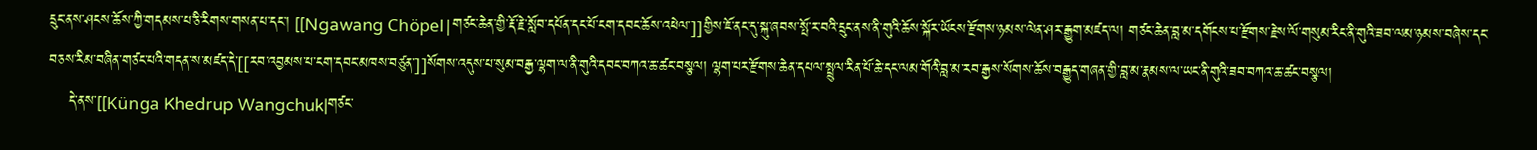དྲུང་ནས་ཤངས་ཆོས་ཀྱི་གདམས་པ་ཅི་རིགས་གསན་པ་དང་། [[Ngawang Chöpel|གཙང་ཆེན་གྱི་རྡོ་རྗེ་སློབ་དཔོན་དང་པོ་ངག་དབང་ཆོས་འཕེལ་]]གྱིས་ཇོ་ནང་དུ་སྐུ་ཞབས་སྤོ་ར་བའི་དྲུང་ནས་ནི་གུའི་ཆོས་སྐོར་ཡོངས་རྫོགས་ཉམས་ལེན་ཤར་རྒྱུག་མཛད་ལ། གཙང་ཆེན་བླ་མ་དགོངས་པ་རྫོགས་རྗེས་ལོ་གསུམ་རིང་ནི་གུའི་ཟབ་ལམ་ཉམས་བཞེས་དང་བཅས་རིམ་བཞིན་གཙང་པའི་གདན་ས་མཛད་དེ་[[རབ་འབྱམས་པ་ངག་དབང་མཁས་བཙུན་]]སོགས་འདུས་པ་སུམ་བརྒྱ་ལྷག་ལ་ནི་གུའི་དབང་བཀའ་ཆ་ཚང་བསྩལ། ལྷག་པར་རྫོགས་ཆེན་དཔལ་སྤྲུལ་རིན་པོ་ཆེ་དང་ལམ་གོའི་བླ་མ་རབ་རྒྱས་སོགས་ཆོས་བརྒྱུད་གཞན་གྱི་བླ་མ་རྣམས་ལ་ཡང་ནི་གུའི་ཟབ་བཀའ་ཆ་ཚང་བསྩལ།
    དེ་ནས་[[Künga Khedrup Wangchuk|གཙང་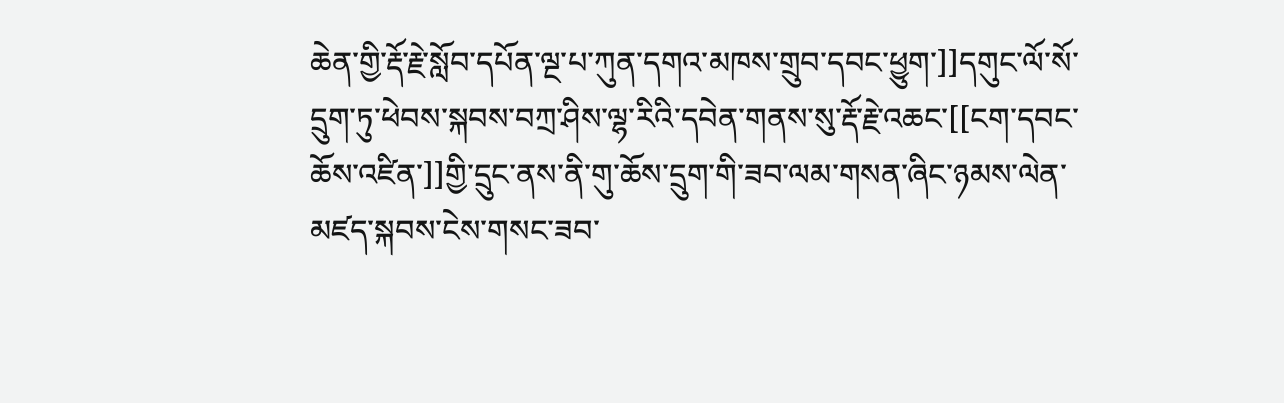ཆེན་གྱི་རྡོ་རྗེ་སློབ་དཔོན་ལྔ་པ་ཀུན་དགའ་མཁས་གྲུབ་དབང་ཕྱུག་]]དགུང་ལོ་སོ་དྲུག་ཏུ་ཕེབས་སྐབས་བཀྲ་ཤིས་ལྷ་རིའི་དབེན་གནས་སུ་རྡོ་རྗེ་འཆང་[[ངག་དབང་ཆོས་འཛིན་]]གྱི་དྲུང་ནས་ནི་གུ་ཆོས་དྲུག་གི་ཟབ་ལམ་གསན་ཞིང་ཉམས་ལེན་མཛད་སྐབས་ངེས་གསང་ཟབ་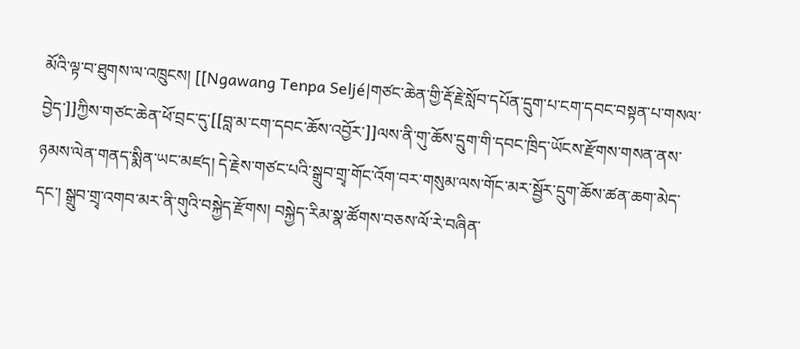མོའི་ལྟ་བ་ཐུགས་ལ་འཁྲུངས། [[Ngawang Tenpa Seljé|གཙང་ཆེན་གྱི་རྡོ་རྗེ་སློབ་དཔོན་དྲུག་པ་ངག་དབང་བསྟན་པ་གསལ་བྱེད་]]ཀྱིས་གཙང་ཆེན་ཕོ་བྲང་དུ་[[བླ་མ་ངག་དབང་ཆོས་འབྱོར་]]ལས་ནི་གུ་ཆོས་དྲུག་གི་དབང་ཁྲིད་ཡོངས་རྫོགས་གསན་ནས་ཉམས་ལེན་གནད་སྨིན་ཡང་མཛད། དེ་རྗེས་གཙང་པའི་སྒྲུབ་གྲྭ་གོང་འོག་བར་གསུམ་ལས་གོང་མར་སྦྱོར་དྲུག་ཆོས་ཚན་ཆག་མེད་དང་། སྒྲུབ་གྲྭ་འགབ་མར་ནི་གུའི་བསྐྱེད་རྫོགས། བསྐྱེད་རིམ་སྣ་ཚོགས་བཅས་ལོ་རེ་བཞིན་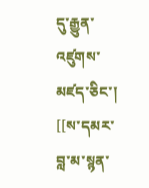དུ་རྒྱུན་འཛུགས་མཛད་ཅིང་། [[ས་དམར་བླ་མ་སྙན་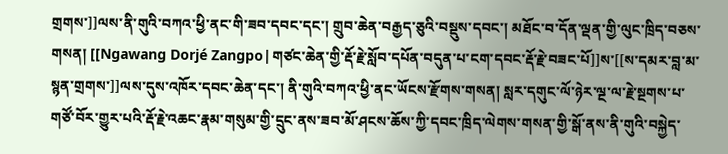གྲགས་]]ལས་ནི་གུའི་བཀའ་ཕྱི་ནང་གི་ཟབ་དབང་དང་། གྲུབ་ཆེན་བརྒྱད་ཅུའི་བསྡུས་དབང་། མཐོང་བ་དོན་ལྡན་གྱི་ལུང་ཁྲིད་བཅས་གསན། [[Ngawang Dorjé Zangpo|གཙང་ཆེན་གྱི་རྡོ་རྗེ་སློབ་དཔོན་བདུན་པ་ངག་དབང་རྡོ་རྗེ་བཟང་པོ]]ས་[[ས་དམར་བླ་མ་སྙན་གྲགས་]]ལས་དུས་འཁོར་དབང་ཆེན་དང་། ནི་གུའི་བཀའ་ཕྱི་ནང་ཡོངས་རྫོགས་གསན། སླར་དགུང་ལོ་ཉེར་ལྔ་ལ་རྗེ་སྔགས་པ་གཙོ་བོར་གྱུར་པའི་རྡོ་རྗེ་འཆང་རྣམ་གསུམ་གྱི་དྲུང་ནས་ཟབ་མོ་ཤངས་ཆོས་ཀྱི་དབང་ཁྲིད་ལེགས་གསན་གྱི་སྒོ་ནས་ནི་གུའི་བསྐྱེད་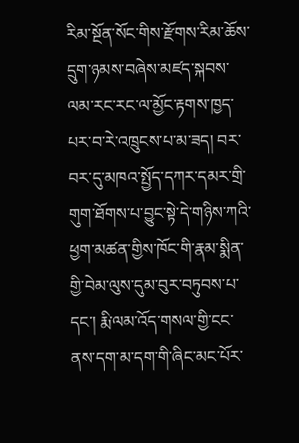རིམ་སྔོན་སོང་གིས་རྫོགས་རིམ་ཆོས་དྲུག་ཉམས་བཞེས་མཛད་སྐབས་ལམ་རང་རང་ལ་མྱོང་རྟགས་ཁྱད་པར་བ་རེ་འཁྲུངས་པ་མ་ཟད། བར་བར་དུ་མཁའ་སྤྱོད་དཀར་དམར་གྲི་གུག་ཐོགས་པ་བྱུང་སྟེ་དེ་གཉིས་ཀའི་ཕྱག་མཚན་གྱིས་ཁོང་གི་རྣམ་སྨིན་གྱི་བེམ་ལུས་དུམ་བུར་བཏུབས་པ་དང་། རྨི་ལམ་འོད་གསལ་གྱི་ངང་ནས་དག་མ་དག་གི་ཞིང་མང་པོར་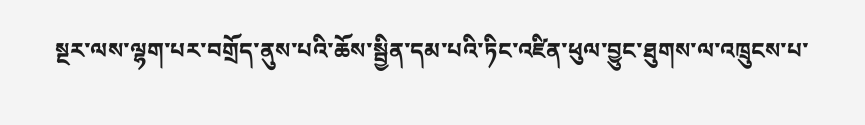སྔར་ལས་ལྷག་པར་བགྲོད་ནུས་པའི་ཆོས་སྦྱིན་དམ་པའི་ཏིང་འཛིན་ཕུལ་བྱུང་ཐུགས་ལ་འཁྲུངས་པ་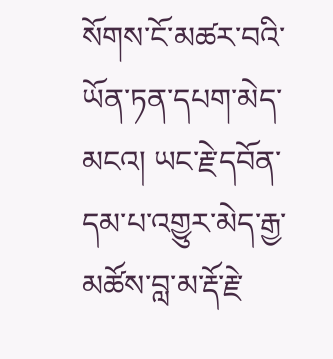སོགས་ངོ་མཚར་བའི་ཡོན་ཏན་དཔག་མེད་མངའ། ཡང་རྗེ་དབོན་དམ་པ་འགྱུར་མེད་རྒྱ་མཚོས་བླ་མ་རྡོ་རྗེ་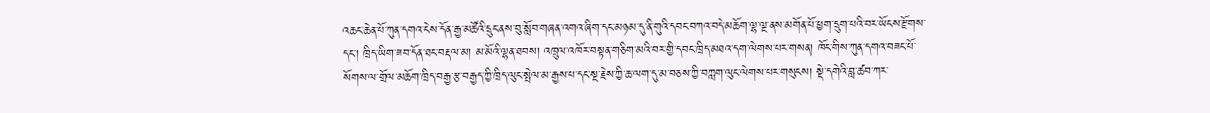འཆང་ཆེན་པོ་ཀུན་དགའ་ངེས་དོན་རྒྱ་མཚོའི་དྲུང་ནས་བུ་སློབ་གཞན་འགའ་ཞིག་དང་མཉམ་དུ་ནི་གུའི་དབང་བཀའ་བདེ་མཆོག་ལྷ་ལྔ་ནས་མགོན་པོ་ཕྱག་དྲུག་པའི་བར་ཡོངས་རྫོགས་དང་། ཁྲིད་ཡིག་ཟབ་དོན་ཐང་བརྡལ་མ། མ་མོའི་ལྷན་ཐབས། འཁྲུལ་འཁོར་བསྟན་གཅིག་མའི་བར་གྱི་དབང་ཁྲིད་མཐའ་དག་ལེགས་པར་གསན། ཁོང་གིས་ཀུན་དགའ་བཟང་པོ་སོགས་ལ་གྲོལ་མཆོག་ཁྲིད་བརྒྱ་རྩ་བརྒྱད་ཀྱི་ཁྲིད་ལུང་སྤེལ་མ་རྒྱས་པ་དང་སྔ་རྗེས་ཀྱི་ཆ་ལག་དུ་མ་བཅས་ཀྱི་བཀླག་ལུང་ལེགས་པར་གསུངས། སྡེ་དགེའི་བླ་ཚབ་ཀར་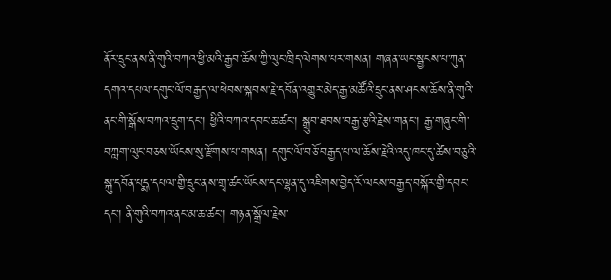ནོར་དྲུང་ནས་ནི་གུའི་བཀའ་ཕྱི་མའི་རྒྱབ་ཆོས་ཀྱི་ལུང་ཁྲིད་ལེགས་པར་གསན། གཞན་ཡང་སྦྱངས་པ་ཀུན་དགའ་དཔལ་དགུང་ལོ་བརྒྱད་ལ་ཕེབས་སྐབས་རྗེ་དབོན་འགྱུར་མེད་རྒྱ་མཚོའི་དྲུང་ནས་ཤངས་ཆོས་ནི་གུའི་ནང་གི་སྒོས་བཀའ་དྲུག་དང་། ཕྱིའི་བཀའ་དབང་ཆ་ཚང་། སྒྲུབ་ཐབས་བརྒྱ་རྩའི་རྗེས་གནང་། རྒྱ་གཞུང་གི་བཀླག་ལུང་བཅས་ཡོངས་སུ་རྫོགས་པ་གསན། དགུང་ལོ་བཅོ་བརྒྱད་པ་ལ་ཆོས་རྗེའི་འདུ་ཁང་དུ་ཚེས་བཅུའི་སྐུ་དབོན་པདྨ་དཔལ་གྱི་དྲུང་ནས་གྲྭ་ཚང་ཡོངས་དང་ལྷན་དུ་འཇིགས་བྱེད་རོ་ལངས་བརྒྱད་བསྐོར་གྱི་དབང་དང་། ནི་གུའི་བཀའ་ནང་མ་ཆ་ཚང་། གཉན་སྒྲོལ་རྗེས་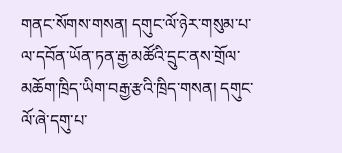གནང་སོགས་གསན། དགུང་ལོ་ཉེར་གསུམ་པ་ལ་དབོན་ཡོན་ཏན་རྒྱ་མཚོའི་དྲུང་ནས་གྲོལ་མཆོག་ཁྲིད་ཡིག་བརྒྱ་རྩའི་ཁྲིད་གསན། དགུང་ལོ་ཞེ་དགུ་པ་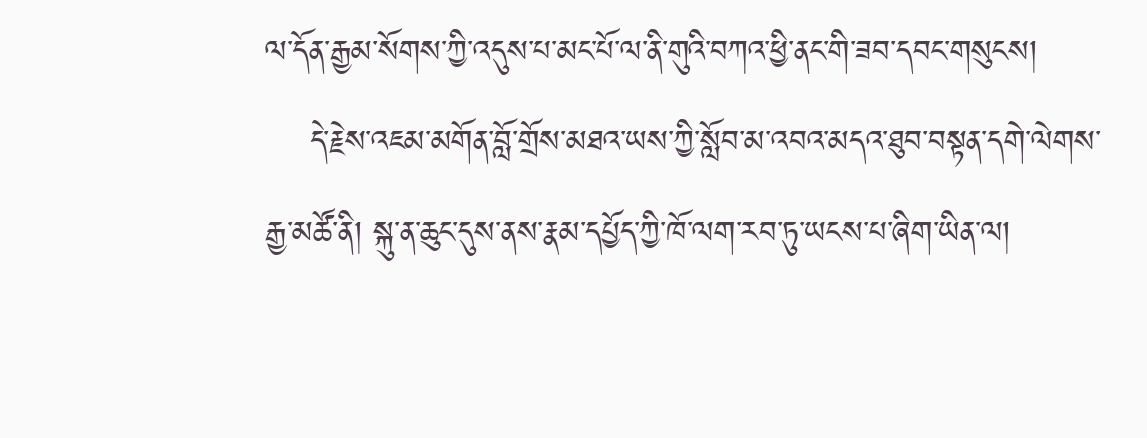ལ་དོན་རྒྱམ་སོགས་ཀྱི་འདུས་པ་མང་པོ་ལ་ནི་གུའི་བཀའ་ཕྱི་ནང་གི་ཟབ་དབང་གསུངས།
    དེ་རྗེས་འཇམ་མགོན་བློ་གྲོས་མཐའ་ཡས་ཀྱི་སློབ་མ་འབའ་མདའ་ཐུབ་བསྟན་དགེ་ལེགས་རྒྱ་མཚོ་ནི། སྐུ་ན་ཆུང་དུས་ནས་རྣམ་དཔྱོད་ཀྱི་ཁོ་ལག་རབ་ཏུ་ཡངས་པ་ཞིག་ཡིན་ལ།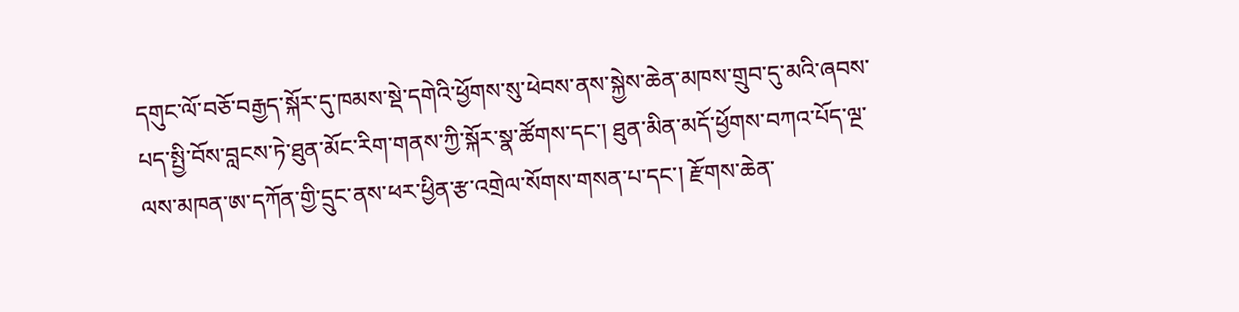དགུང་ལོ་བཅོ་བརྒྱད་སྐོར་དུ་ཁམས་སྡེ་དགེའི་ཕྱོགས་སུ་ཕེབས་ནས་སྐྱེས་ཆེན་མཁས་གྲུབ་དུ་མའི་ཞབས་པད་སྤྱི་བོས་བླངས་ཏེ་ཐུན་མོང་རིག་གནས་ཀྱི་སྐོར་སྣ་ཚོགས་དང་། ཐུན་མིན་མདོ་ཕྱོགས་བཀའ་པོད་ལྔ་ལས་མཁན་ཨ་དཀོན་གྱི་དྲུང་ནས་ཕར་ཕྱིན་རྩ་འགྲེལ་སོགས་གསན་པ་དང་། རྫོགས་ཆེན་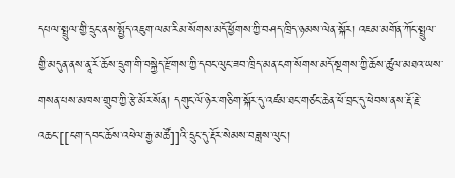དཔལ་སྤྲུལ་གྱི་དྲུང་ནས་སྤྱོད་འཇུག་ལམ་རིམ་སོགས་མདོ་ཕྱོགས་ཀྱི་བཤད་ཁྲིད་ཉམས་ལེན་སྐོར། འཇམ་མགོན་ཀོང་སྤྲུལ་གྱི་མདུན་ནས་ནཱ་རོ་ཆོས་དྲུག་གི་བསྐྱེད་རྫོགས་ཀྱི་དབང་ལུང་ཟབ་ཁྲིད་མན་ངག་སོགས་མདོ་སྔགས་ཀྱི་ཆོས་ཚུལ་མཐའ་ཡས་གསན་པས་མཁས་གྲུབ་ཀྱི་རྩེ་མོར་སོན། དགུང་ལོ་ཉེར་གཅིག་སྐོར་དུ་འཛམ་ཐང་གཙང་ཆེན་ཕོ་བྲང་དུ་ཕེབས་ནས་རྡོ་རྗེ་འཆང་[[ངག་དབང་ཆོས་འཕེལ་རྒྱ་མཚོ]]འི་དྲུང་དུ་རྡོར་སེམས་བཟླས་ལུང་།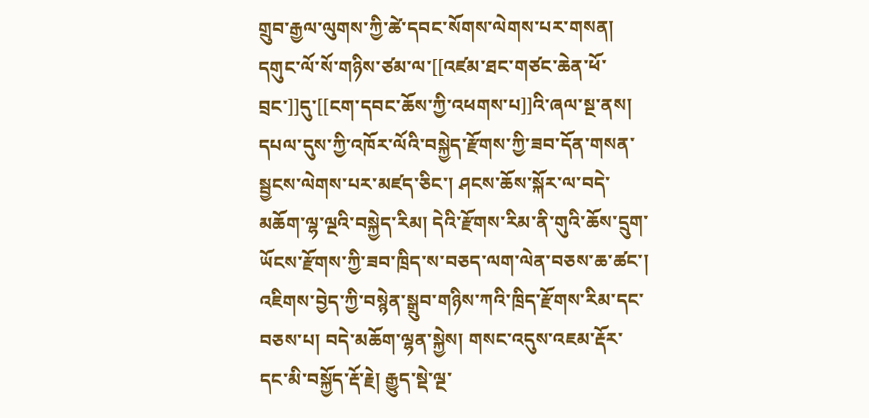གྲུབ་རྒྱལ་ལུགས་ཀྱི་ཚེ་དབང་སོགས་ལེགས་པར་གསན། དགུང་ལོ་སོ་གཉིས་ཙམ་ལ་[[འཛམ་ཐང་གཙང་ཆེན་ཕོ་བྲང་]]དུ་[[ངག་དབང་ཆོས་ཀྱི་འཕགས་པ]]འི་ཞལ་སྔ་ནས། དཔལ་དུས་ཀྱི་འཁོར་ལོའི་བསྐྱེད་རྫོགས་ཀྱི་ཟབ་དོན་གསན་སྦྱངས་ལེགས་པར་མཛད་ཅིང་། ཤངས་ཆོས་སྐོར་ལ་བདེ་མཆོག་ལྷ་ལྔའི་བསྐྱེད་རིམ། དེའི་རྫོགས་རིམ་ནི་གུའི་ཆོས་དྲུག་ཡོངས་རྫོགས་ཀྱི་ཟབ་ཁྲིད་ས་བཅད་ལག་ལེན་བཅས་ཆ་ཚང་། འཇིགས་བྱེད་ཀྱི་བསྙེན་སྒྲུབ་གཉིས་ཀའི་ཁྲིད་རྫོགས་རིམ་དང་བཅས་པ། བདེ་མཆོག་ལྷན་སྐྱེས། གསང་འདུས་འཇམ་རྡོར་དང་མི་བསྐྱོད་རྡོ་རྗེ། རྒྱུད་སྡེ་ལྔ་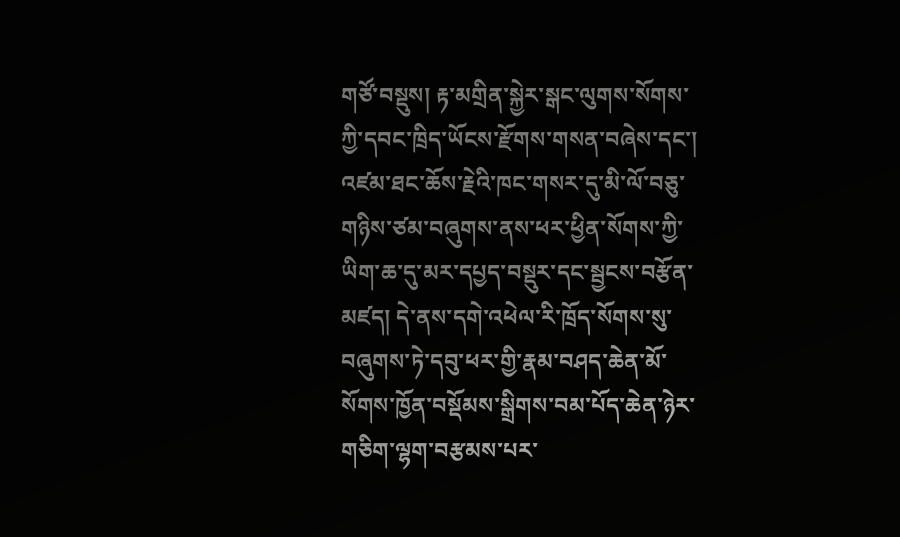གཙོ་བསྡུས། རྟ་མགྲིན་སྐྱེར་སྒང་ལུགས་སོགས་ཀྱི་དབང་ཁྲིད་ཡོངས་རྫོགས་གསན་བཞེས་དང་། འཛམ་ཐང་ཆོས་རྗེའི་ཁང་གསར་དུ་མི་ལོ་བཅུ་གཉིས་ཙམ་བཞུགས་ནས་ཕར་ཕྱིན་སོགས་ཀྱི་ཡིག་ཆ་དུ་མར་དཔྱད་བསྡུར་དང་སྦྱངས་བརྩོན་མཛད། དེ་ནས་དགེ་འཕེལ་རི་ཁྲོད་སོགས་སུ་བཞུགས་ཏེ་དབུ་ཕར་གྱི་རྣམ་བཤད་ཆེན་མོ་སོགས་ཁྱོན་བསྡོམས་སྒྲིགས་བམ་པོད་ཆེན་ཉེར་གཅིག་ལྷག་བརྩམས་པར་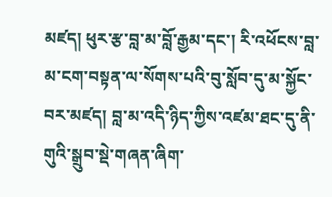མཛད། ཕུར་རྩ་བླ་མ་བློ་རྒྱམ་དང་། རི་འཕོངས་བླ་མ་ངག་བསྟན་ལ་སོགས་པའི་བུ་སློབ་དུ་མ་སྐྱོང་བར་མཛད། བླ་མ་འདི་ཉིད་ཀྱིས་འཛམ་ཐང་དུ་ནི་གུའི་སྒྲུབ་སྡེ་གཞན་ཞིག་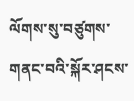ལོགས་སུ་བཙུགས་གནང་བའི་སྐོར་ཤངས་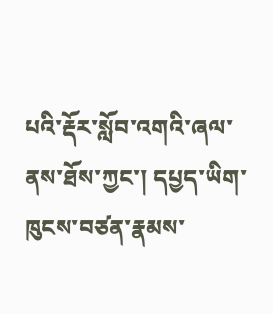པའི་རྡོར་སློབ་འགའི་ཞལ་ནས་ཐོས་ཀྱང་། དཔྱད་ཡིག་ཁུངས་བཙན་རྣམས་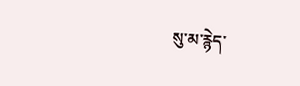སུ་མ་རྙེད་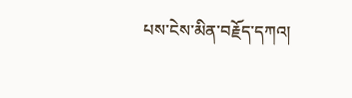པས་ངེས་མིན་བརྗོད་དཀའ།